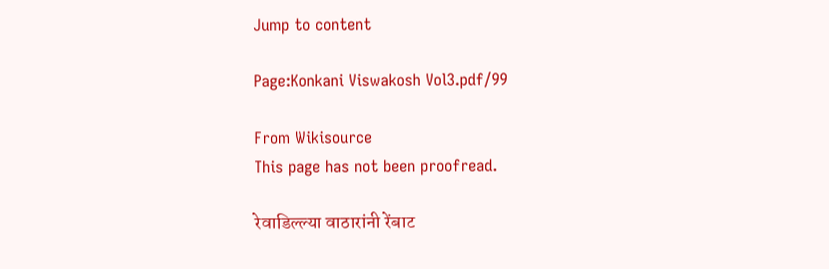Jump to content

Page:Konkani Viswakosh Vol3.pdf/99

From Wikisource
This page has not been proofread.

रेवाडिल्ल्या वाठारांनी रेंबाट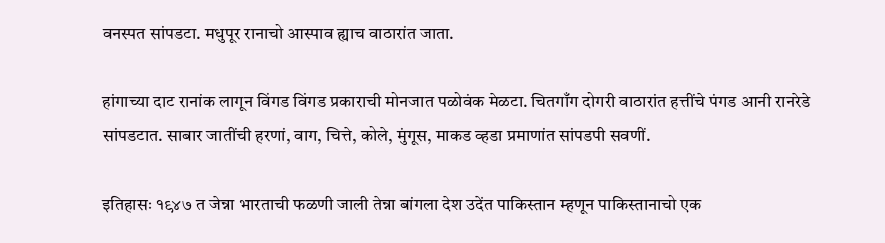वनस्पत सांपडटा. मधुपूर रानाचो आस्पाव ह्याच वाठारांत जाता.

हांगाच्या दाट रानांक लागून विंगड विंगड प्रकाराची मोनजात पळोवंक मेळटा. चितगाँग दोगरी वाठारांत हत्तींचे पंगड आनी रानरेडे सांपडटात. साबार जातींची हरणां, वाग, चित्ते, कोले, मुंगूस, माकड व्हडा प्रमाणांत सांपडपी सवणीं.

इतिहासः १९४७ त जेन्ना भारताची फळणी जाली तेन्ना बांगला देश उदेंत पाकिस्तान म्हणून पाकिस्तानाचो एक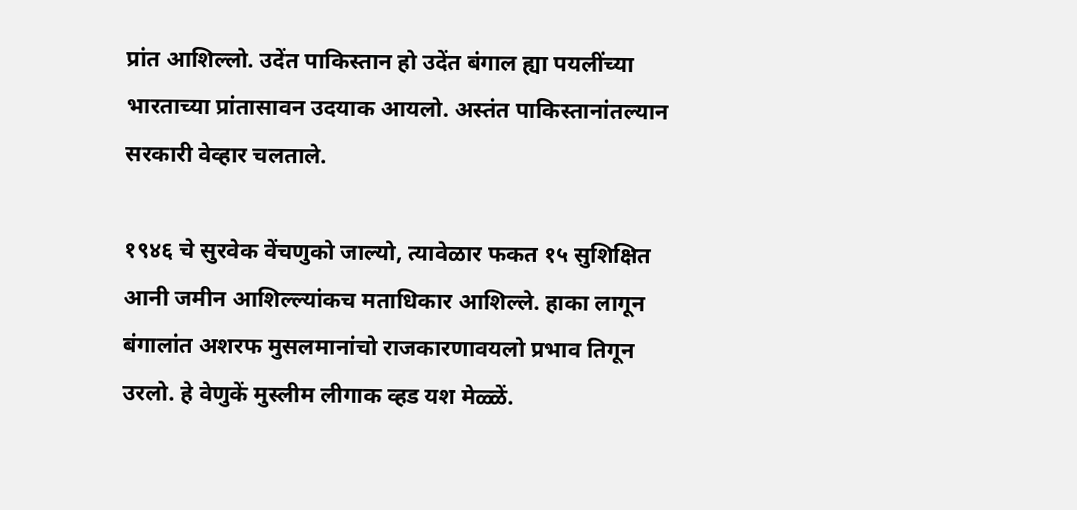प्रांत आशिल्लो. उदेंत पाकिस्तान हो उदेंत बंगाल ह्या पयलींच्या भारताच्या प्रांतासावन उदयाक आयलो. अस्तंत पाकिस्तानांतल्यान सरकारी वेव्हार चलताले.

१९४६ चे सुरवेक वेंचणुको जाल्यो, त्यावेळार फकत १५ सुशिक्षित आनी जमीन आशिल्ल्यांकच मताधिकार आशिल्ले. हाका लागून बंगालांत अशरफ मुसलमानांचो राजकारणावयलो प्रभाव तिगून उरलो. हे वेणुकें मुस्लीम लीगाक व्हड यश मेळ्ळें.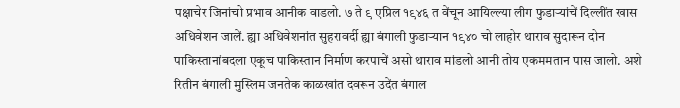पक्षाचेर जिनांचो प्रभाव आनीक वाडलो. ७ ते ९ एप्रिल १९४६ त वेंचून आयिल्ल्या लीग फुडाऱ्यांचें दिल्लींत खास अधिवेशन जालें. ह्या अधिवेशनांत सुहरावर्दी ह्या बंगाली फुडाऱ्यान १९४० चो लाहोर थाराव सुदारून दोन पाकिस्तानांबदला एकूच पाकिस्तान निर्माण करपाचें असो थाराव मांडलो आनी तोय एकममतान पास जालो. अशे रितीन बंगाली मुस्लिम जनतेक काळखांत दवरून उदेंत बंगाल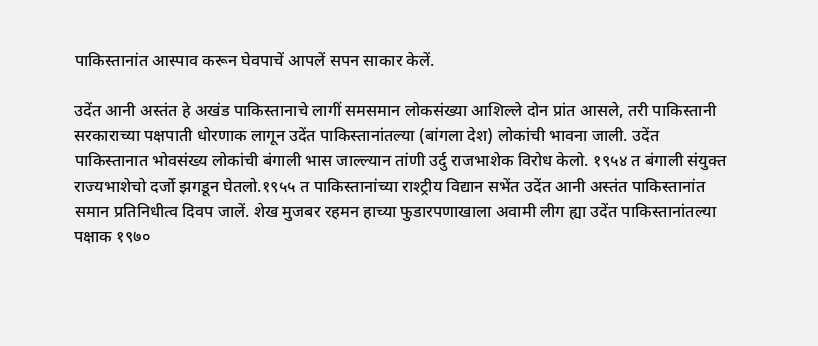पाकिस्तानांत आस्पाव करून घेवपाचें आपलें सपन साकार केलें.

उदेंत आनी अस्तंत हे अखंड पाकिस्तानाचे लागीं समसमान लोकसंख्या आशिल्ले दोन प्रांत आसले, तरी पाकिस्तानी सरकाराच्या पक्षपाती धोरणाक लागून उदेंत पाकिस्तानांतल्या (बांगला देश) लोकांची भावना जाली. उदेंत पाकिस्तानात भोवसंख्य लोकांची बंगाली भास जाल्ल्यान तांणी उर्दु राजभाशेक विरोध केलो. १९५४ त बंगाली संयुक्त राज्यभाशेचो दर्जो झगडून घेतलो.१९५५ त पाकिस्तानांच्या राश्ट्रीय विद्यान सभेंत उदेंत आनी अस्तंत पाकिस्तानांत समान प्रतिनिधीत्व दिवप जालें. शेख मुजबर रहमन हाच्या फुडारपणाखाला अवामी लीग ह्या उदेंत पाकिस्तानांतल्या पक्षाक १९७०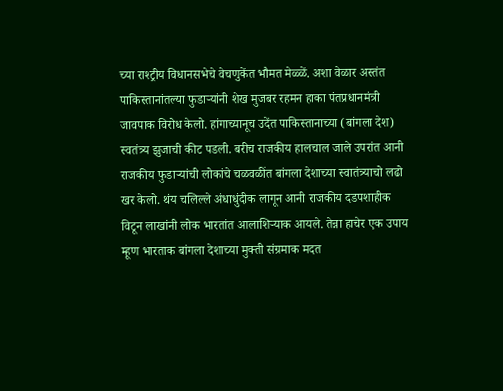च्या राश्ट्रीय विधानसभेचे वेचणुकेंत भौमत मेळ्ळें. अशा वेळार अस्तंत पाकिस्तानांतल्या फुडाऱ्यांनी शेख मुजबर रहमन हाका पंतप्रधानमंत्री जावपाक विरोध केलो. हांगाच्यानूच उदेंत पाकिस्तानाच्या (बांगला देश) स्वतंत्र्य झुजाची कीट पडली. बरीच राजकीय हालचाल जाले उपरांत आनी राजकीय फुडाऱ्यांची लोकांचे चळवळींत बांगला देशाच्या स्वातंत्र्याचो लढो खर केलो. थंय चलिल्ले अंधाधुंदीक लागून आनी राजकीय दडपशाहीक विटून लाखांनी लोक भारतांत आलाशिऱ्याक आयले. तेन्ना हाचेर एक उपाय म्हूण भारताक बांगला देशाच्या मुक्ती संग्रमाक मदत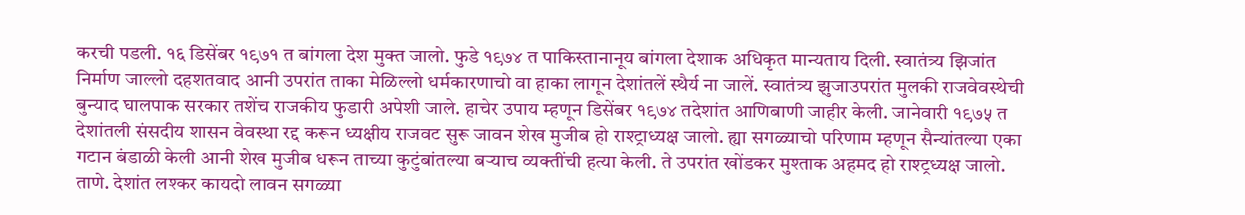करची पडली. १६ डिसेंबर १९७१ त बांगला देश मुक्त जालो. फुडे १९७४ त पाकिस्तानानूय बांगला देशाक अधिकृत मान्यताय दिली. स्वातंत्र्य झिजांत निर्माण जाल्लो दहशतवाद आनी उपरांत ताका मेळिल्लो धर्मकारणाचो वा हाका लागून देशांतलें स्थैर्य ना जालें. स्वातंत्र्य झुजाउपरांत मुलकी राजवेवस्थेची बुन्याद घालपाक सरकार तशेंच राजकीय फुडारी अपेशी जाले. हाचेर उपाय म्हणून डिसेंबर १९७४ तदेशांत आणिबाणी जाहीर केली. जानेवारी १९७५ त देशांतली संसदीय शासन वेवस्था रद्द करून ध्यक्षीय राजवट सुरू जावन शेख मुजीब हो राश्ट्राध्यक्ष जालो. ह्या सगळ्याचो परिणाम म्हणून सैन्यांतल्या एका गटान बंडाळी केली आनी शेख मुजीब धरून ताच्या कुटुंबांतल्या बऱ्याच व्यक्तींची हत्या केली. ते उपरांत खोंडकर मुश्ताक अहमद हो राश्ट्रध्यक्ष जालो. ताणे. देशांत लश्कर कायदो लावन सगळ्या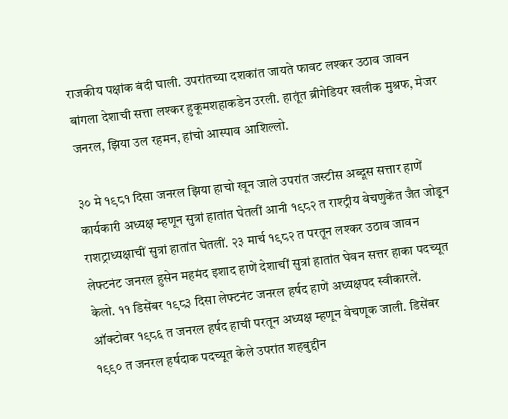राजकीय पक्षांक बंदी घाली. उपरांतच्या दशकांत जायते फावट लश्कर उठाव जावन बांगला देशाची सत्ता लश्कर हुकूमशहाकडेन उरली. हातूंत ब्रीगेडियर खलीक मुश्रफ, मेजर जनरल, झिया उल रहमन, हांचो आस्पाव आशिल्लो.

३० मे १९८१ दिसा जनरल झिया हाचो खून जाले उपरांत जस्टीस अब्दूस सत्तार हाणें कार्यकारी अध्यक्ष म्हणून सुत्रां हातांत घेतलीं आनी १९८२ त राश्ट्रीय वेचणुकेंत जैत जोडून राशट्राध्यक्षाचीं सुत्रां हातांत घेतलीं. २३ मार्च १९८२ त परतून लश्कर उठाव जावन लेफ्टनंट जनरल हुसेन महमंद इशाद हाणें देशाचीं सुत्रां हातांत घेवन सत्तर हाका पदच्यूत केलो. ११ डिसेंबर १९८३ दिसा लेफ्टनंट जनरल हर्षद हाणें अध्यक्षपद स्वीकारलें. ऑक्टोबर १९८६ त जनरल हर्षद हाची परतून अध्यक्ष म्हणून वेचणूक जाली. डिसेंबर १९९० त जनरल हर्षदाक पदच्यूत केले उपरांत शहबुद्दीन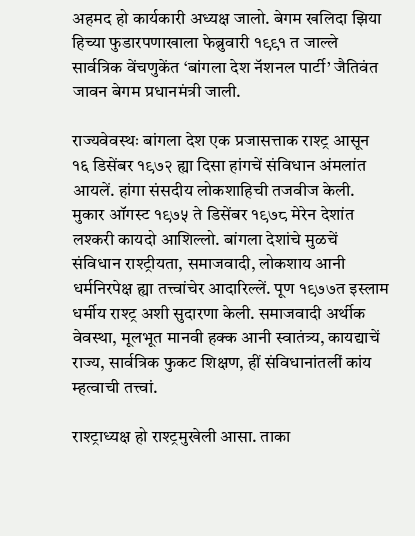अहमद हो कार्यकारी अध्यक्ष जालो. बेगम खलिदा झिया हिच्या फुडारपणाखाला फेब्रुवारी १९९१ त जाल्ले सार्वत्रिक वेंचणुकेंत ‘बांगला देश नॅशनल पार्टी’ जैतिवंत जावन बेगम प्रधानमंत्री जाली.

राज्यवेवस्थः बांगला देश एक प्रजासत्ताक राश्ट्र आसून १६ डिसेंबर १९७२ ह्या दिसा हांगचें संविधान अंमलांत आयलें. हांगा संसदीय लोकशाहिची तजवीज केली. मुकार ऑगस्ट १९७५ ते डिसेंबर १९७८ मेरेन देशांत लश्करी कायदो आशिल्लो. बांगला देशांचे मुळचें संविधान राश्ट्रीयता, समाजवादी, लोकशाय आनी धर्मनिरपेक्ष ह्या तत्त्वांचेर आदारिल्लें. पूण १९७७त इस्लाम धर्मीय राश्ट्र अशी सुदारणा केली. समाजवादी अर्थीक वेवस्था, मूलभूत मानवी हक्क आनी स्वातंत्र्य, कायद्याचें राज्य, सार्वत्रिक फुकट शिक्षण, हीं संविधानांतलीं कांय म्हत्वाची तत्त्वां.

राश्ट्राध्यक्ष हो राश्ट्रमुखेली आसा. ताका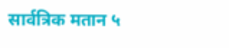सार्वत्रिक मतान ५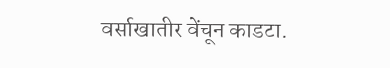वर्साखातीर वेंचून काडटा.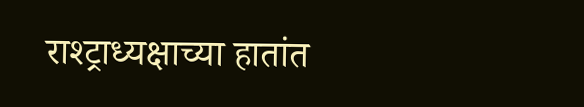राश्ट्राध्यक्षाच्या हातांत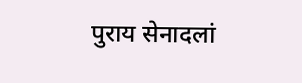पुराय सेनादलां